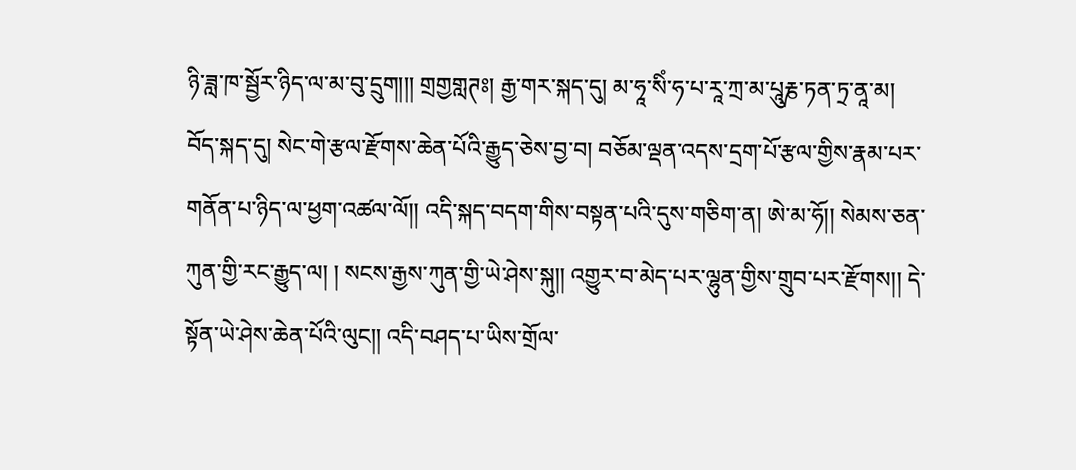ཉི་ཟླ་ཁ་སྦྱོར་ཉིད་ལ་མ་བུ་དྲུག།།། གྲགྱགླཊཿ། རྒྱ་གར་སྐད་དུ། མ་ཧཱ་སིཾ་ཧ་པ་རཱ་ཀྲ་མ་པཱུརྞ་ཏན་ཏྲ་ནཱ་མ། བོད་སྐད་དུ། སེང་གེ་རྩལ་རྫོགས་ཆེན་པོའི་རྒྱུད་ཅེས་བྱ་བ། བཅོམ་ལྡན་འདས་དྲག་པོ་རྩལ་གྱིས་རྣམ་པར་གནོན་པ་ཉིད་ལ་ཕྱག་འཚལ་ལོ།། འདི་སྐད་བདག་གིས་བསྟན་པའི་དུས་གཅིག་ན། ཨེ་མ་ཧོ།། སེམས་ཅན་ཀུན་གྱི་རང་རྒྱུད་ལ། ། སངས་རྒྱས་ཀུན་གྱི་ཡེ་ཤེས་སྐུ།། འགྱུར་བ་མེད་པར་ལྷུན་གྱིས་གྲུབ་པར་རྫོགས།། དེ་སྟོན་ཡེ་ཤེས་ཆེན་པོའི་ལུང།། འདི་བཤད་པ་ཡིས་གྲོལ་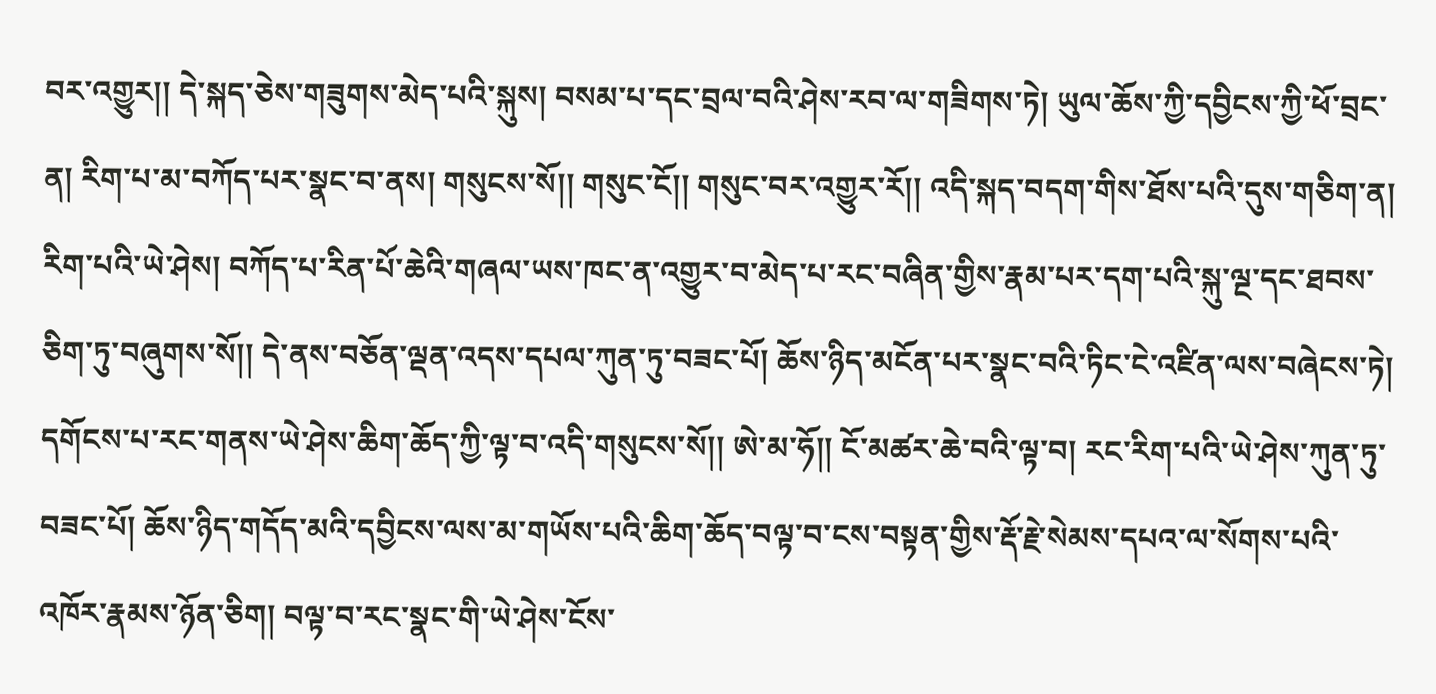བར་འགྱུར།། དེ་སྐད་ཅེས་གཟུགས་མེད་པའི་སྐུས། བསམ་པ་དང་བྲལ་བའི་ཤེས་རབ་ལ་གཟིགས་ཏེ། ཡུལ་ཆོས་ཀྱི་དབྱིངས་ཀྱི་ཕོ་བྲང་ན། རིག་པ་མ་བཀོད་པར་སྣང་བ་ནས། གསུངས་སོ།། གསུང་ངོ།། གསུང་བར་འགྱུར་རོ།། འདི་སྐད་བདག་གིས་ཐོས་པའི་དུས་གཅིག་ན། རིག་པའི་ཡེ་ཤེས། བཀོད་པ་རིན་པོ་ཆེའི་གཞལ་ཡས་ཁང་ན་འགྱུར་བ་མེད་པ་རང་བཞིན་གྱིས་རྣམ་པར་དག་པའི་སྐུ་ལྔ་དང་ཐབས་ཅིག་ཏུ་བཞུགས་སོ།། དེ་ནས་བཅོན་ལྡན་འདས་དཔལ་ཀུན་ཏུ་བཟང་པོ། ཆོས་ཉིད་མངོན་པར་སྣང་བའི་ཏིང་ངེ་འཛིན་ལས་བཞེངས་ཏེ། དགོངས་པ་རང་གནས་ཡེ་ཤེས་ཆིག་ཆོད་ཀྱི་ལྟ་བ་འདི་གསུངས་སོ།། ཨེ་མ་ཧོ།། ངོ་མཚར་ཆེ་བའི་ལྟ་བ། རང་རིག་པའི་ཡེ་ཤེས་ཀུན་ཏུ་བཟང་པོ། ཆོས་ཉིད་གདོད་མའི་དབྱིངས་ལས་མ་གཡོས་པའི་ཆིག་ཆོད་བལྟ་བ་ངས་བསྟན་གྱིས་རྡོ་རྗེ་སེམས་དཔའ་ལ་སོགས་པའི་འཁོར་རྣམས་ཉོན་ཅིག། བལྟ་བ་རང་སྣང་གི་ཡེ་ཤེས་ངོས་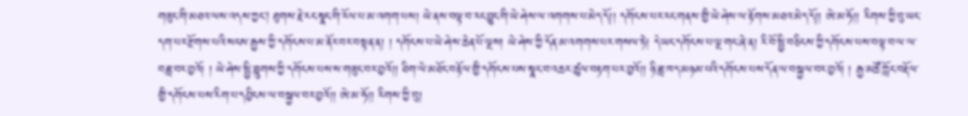གཟུང་གི་མཐའ་ལས་འདས་ཀྱང། ཐུགས་རྗེ་རང་སྣང་གི་རོལ་པ་མ་འགག་པས། ཡེ་ནས་བལྟ་བ་རང་བྱུང་གི་ཡེ་ཤེས་ལ་འགགས་པ་མེད་དོ།། དགོངས་པར་རང་གནས་གྱི་ཡེ་ཤེས་ལ་རྟོགས་མཐའ་མེད་དོ།། ཨེ་མ་ཧོ།། རིགས་ཀྱི་བུ་ཡང་དག་པར་རྫོགས་པའི་སངས་རྒྱས་ཀྱི་དགོངས་པ་མ་ནོར་བར་བསྟན་ན། ། དགོངས་པ་ཡེ་ཤེས་ཆེན་པོ་ལྔས། ཡེ་ཤེས་ཀྱི་དོན་མ་འགགས་པར་གསལ་ཏེ། དེ་ཡང་དགོངས་པ་ལྔ་གང་ཞེ་ན། རི་བོ་སྤྱི་བཅིངས་ཀྱི་དགོངས་པས་བལྟ་བ་ལ་ལ་བཟླ་བར་བྱའོ། ། ཡེ་ཤེས་སྤྱི་བླུགས་ཀྱི་དགོངས་པས་ས་གཟུང་བར་བྱའོ།། ཐིག་ལེ་མཐོང་བརྟོལ་གྱི་དགོངས་པས་སྣང་བ་འཆར་ཚུལ་བརྟག་པར་བྱའོ།། ཉི་ཟླ་ཁད་མཉམ་པའི་དགོངས་པས་དོན་ལ་བསྐྱལ་བར་བྱའོ། ། རྒྱ་མཚོ་ཀློང་བརྡོལ་གྱི་དགོངས་པས་རིག་པ་དབྱིངས་ལ་བསྐྱལ་བར་བྱའོ།། ཨེ་མ་ཧོ།། རིགས་ཀྱི་བུ།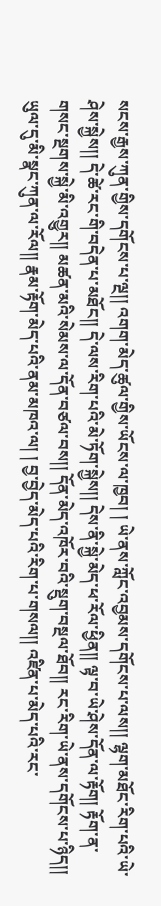སངས་རྒྱས་ཀུན་གྱིས་དགོངས་པ་ལྔ།། འགག་མེད་ཚུལ་གྱིས་ཡོངས་ལ་ཁྱབ། ། ཡེ་ནས་ཀློང་འབྱམས་དགོངས་པ་ལས།། ལྷག་མཐོང་རིག་པའི་ཡེ་ཤེས་སྐྱེས།། དེ་ཚེ་རང་གི་བདེན་པ་མཐོང།། དེ་ལས་རིག་པའི་མེ་ཏོག་སྐྱེས།། དེས་ནི་སྐྱེ་མེད་ཕ་རོལ་ཕྱིན།། ལྟ་བ་ཡེ་ཤེས་དོན་ལ་རྟོག། རྟོག་ན་གསང་སྔགས་སྐྱེ་མི་འགྱུར།། མཚན་མའི་སེམས་ལ་དོན་བཙལ་བས།། དོན་མེད་འཁོར་བའི་སྡུག་བསྔལ་ཐོབ།། རང་རིག་ཡེ་ནས་དགོངས་པ་ཉིད།། ཡུལ་དུ་མི་སྣང་ཀུན་ལ་རོལ།། རྣམ་རྟོག་མེད་པའི་ནམ་མཁའ་ལ། ། བྱ་བྱེད་མེད་པའི་རིག་པ་གསལ།། འཛིན་པ་མེད་པའི་རང་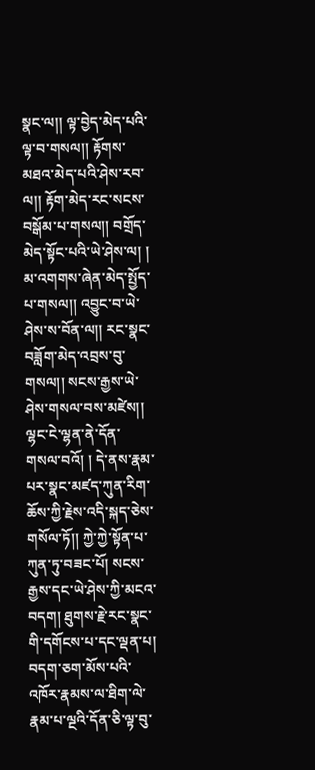སྣང་ལ།། ལྟ་བྱེད་མེད་པའི་ལྟ་བ་གསལ།། རྟོགས་མཐའ་མེད་པའི་ཤེས་རབ་ལ།། རྟོག་མེད་རང་སངས་བསྒོམ་པ་གསལ།། བགྲོད་མེད་སྟོང་པའི་ཡེ་ཤེས་ལ། ། མ་འགགས་ཞེན་མེད་སྤྱོད་པ་གསལ།། འབྱུང་བ་ཡེ་ཤེས་ས་བོན་ལ།། རང་སྣང་བཟློག་མེད་འབྲས་བུ་གསལ།། སངས་རྒྱས་ཡེ་ཤེས་གསལ་བས་མཛེས།། ལྷང་ངེ་ལྷན་ནེ་དོན་གསལ་བའོ། ། དེ་ནས་རྣམ་པར་སྣང་མཛད་ཀུན་རིག་ཆོས་ཀྱི་རྗེས་འདི་སྐད་ཅེས་གསོལ་ཏོ།། ཀྱེ་ཀྱེ་སྟོན་པ་ཀུན་ཏུ་བཟང་པོ། སངས་རྒྱས་དང་ཡེ་ཤེས་ཀྱི་མངའ་བདག། ཐུགས་རྗེ་རང་སྣང་གི་དགོངས་པ་དང་ལྡན་པ། བདག་ཅག་མོས་པའི་འཁོར་རྣམས་ལ་ཐིག་ལེ་རྣམ་པ་ལྔའི་དོན་ཅི་ལྟ་བུ་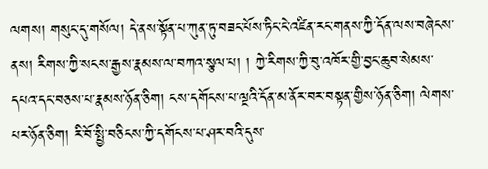ལགས། གསུང་དུ་གསོལ། དེ་ནས་སྟོན་པ་ཀུན་ཏུ་བཟང་པོས་ཏིང་ངེ་འཛིན་རང་གནས་ཀྱི་དོན་ལས་བཞེངས་ནས། རིགས་ཀྱི་སངས་རྒྱས་རྣམས་ལ་བཀའ་སྩལ་པ། ། ཀྱེ་རིགས་ཀྱི་བུ་འཁོར་གྱི་བྱང་ཆུབ་སེམས་དཔའ་དང་བཅས་པ་རྣམས་ཉོན་ཅིག། ངས་དགོངས་པ་ལྔའི་དོན་མ་ནོར་བར་བསྟན་གྱིས་ཉོན་ཅིག། ལེགས་པར་ཉོན་ཅིག། རི་བོ་སྤྱི་བཅིངས་ཀྱི་དགོངས་པ་ཤར་བའི་དུས་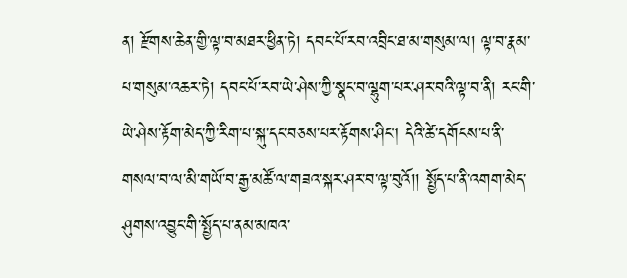ན། རྫོགས་ཆེན་གྱི་ལྟ་བ་མཐར་ཕྱིན་ཏེ། དབང་པོ་རབ་འབྲིང་ཐ་མ་གསུམ་ལ། ལྟ་བ་རྣམ་པ་གསུམ་འཆར་ཏེ། དབང་པོ་རབ་ཡེ་ཤེས་ཀྱི་སྣང་བ་ལྷུག་པར་ཤར་བའི་ལྟ་བ་ནི། རང་གི་ཡེ་ཤེས་རྟོག་མེད་ཀྱི་རིག་པ་སྐུ་དང་བཅས་པར་རྟོགས་ཤིང། དེའི་ཚེ་དགོངས་པ་ནི་གསལ་བ་ལ་མི་གཡོ་བ་རྒྱ་མཚོ་ལ་གཟའ་སྐར་ཤར་བ་ལྟ་བུའོ།། སྤྱོད་པ་ནི་འགག་མེད་ཤུགས་འབྱུང་གི་སྤྱོད་པ་ནམ་མཁའ་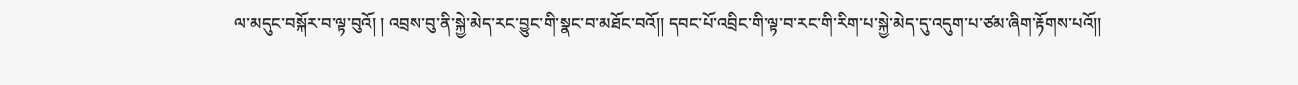ལ་མདུང་བསྐོར་བ་ལྟ་བུའོ། ། འབྲས་བུ་ནི་སྐྱེ་མེད་རང་བྱུང་གི་སྣང་བ་མཐོང་བའོ།། དབང་པོ་འབྲིང་གི་ལྟ་བ་རང་གི་རིག་པ་སྐྱེ་མེད་དུ་འདུག་པ་ཙམ་ཞིག་རྟོགས་པའོ།།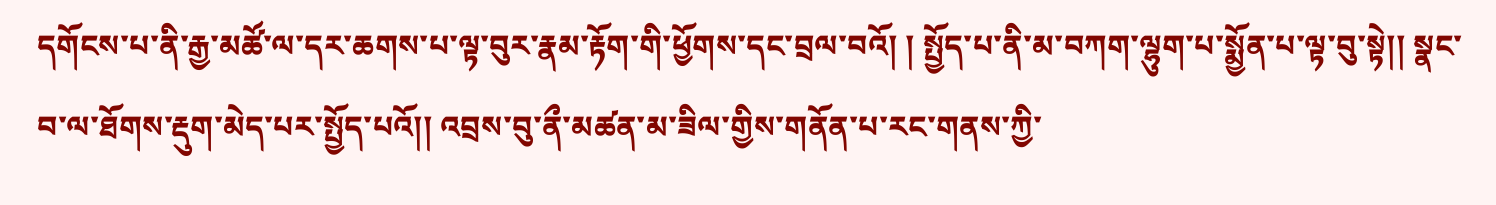དགོངས་པ་ནི་རྒྱ་མཚོ་ལ་དར་ཆགས་པ་ལྟ་བུར་རྣམ་རྟོག་གི་ཕྱོགས་དང་བྲལ་བའོ། ། སྤྱོད་པ་ནི་མ་བཀག་ལྷུག་པ་སྨྱོན་པ་ལྟ་བུ་སྟེ།། སྣང་བ་ལ་ཐོགས་རྡུག་མེད་པར་སྤྱོད་པའོ།། འབྲས་བུ་ནྀ་མཚན་མ་ཟིལ་གྱིས་གནོན་པ་རང་གནས་ཀྱི་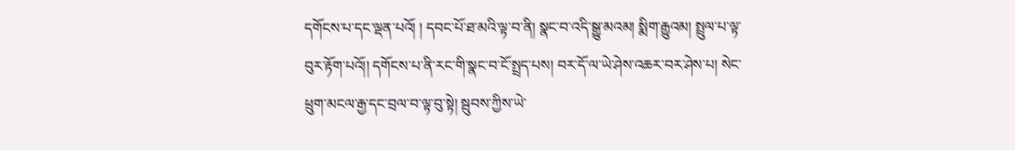དགོངས་པ་དང་ལྡན་པའོ། ། དབང་པོ་ཐ་མའི་ལྟ་བ་ནི། སྣང་བ་འདི་སྒྱུ་མའམ། སྨིག་རྒྱུའམ། སྤྲུལ་པ་ལྟ་བུར་རྟོག་པའོ།། དགོངས་པ་ནི་རང་གི་སྣང་བ་ངོ་སྤྲད་པས། བར་དོ་ལ་ཡེ་ཤེས་འཆར་བར་ཤེས་པ། སེང་ཕྲུག་མངལ་རྒྱ་དང་བྲལ་བ་ལྟ་བུ་སྟེ། སྦུབས་ཀྱིས་ཡེ་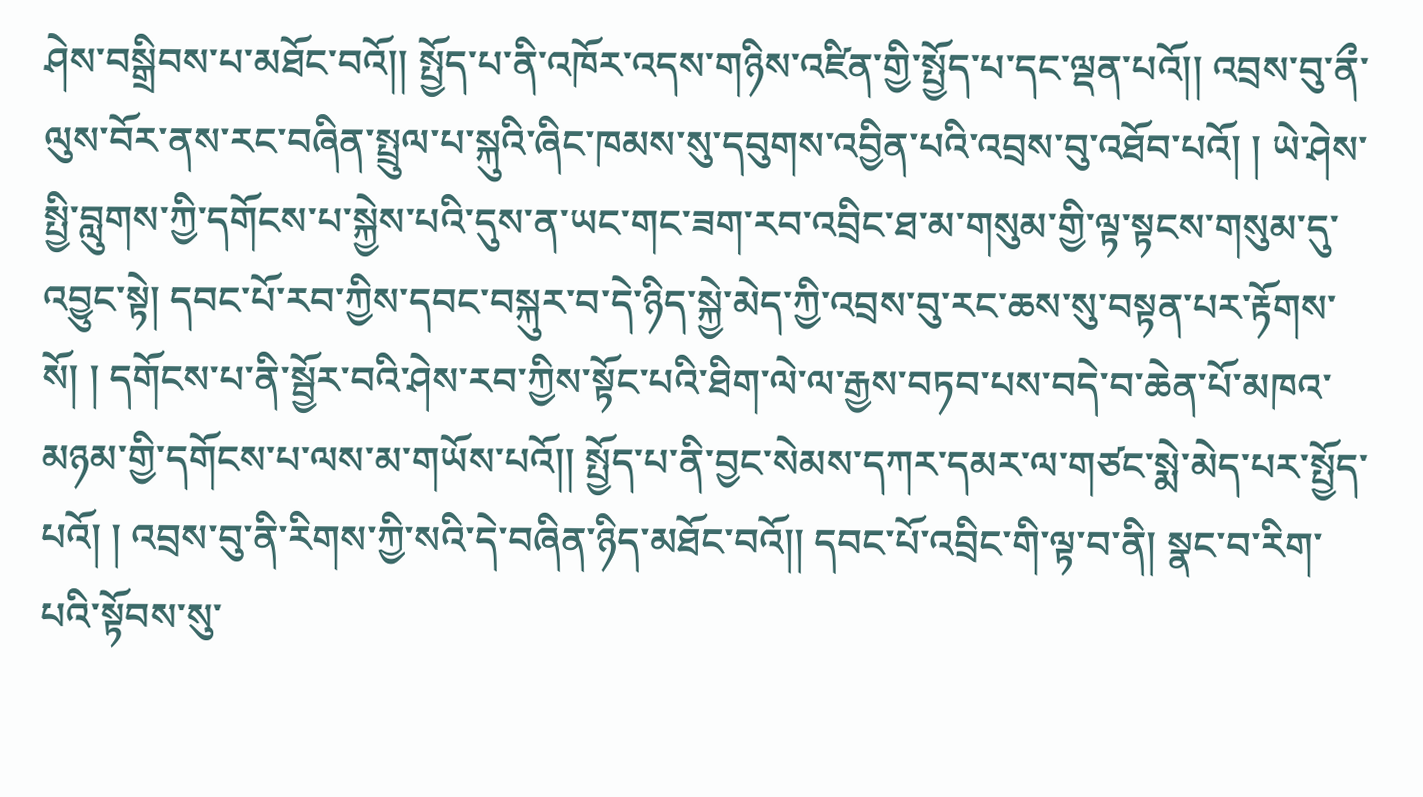ཤེས་བསྒྲིབས་པ་མཐོང་བའོ།། སྤྱོད་པ་ནི་འཁོར་འདས་གཉིས་འཛིན་གྱི་སྤྱོད་པ་དང་ལྡན་པའོ།། འབྲས་བུ་ནྀ་ལུས་བོར་ནས་རང་བཞིན་སྤྲུལ་པ་སྐུའི་ཞིང་ཁམས་སུ་དབུགས་འབྱིན་པའི་འབྲས་བུ་འཐོབ་པའོ། ། ཡེ་ཤེས་སྤྱི་བླུགས་ཀྱི་དགོངས་པ་སྐྱེས་པའི་དུས་ན་ཡང་གང་ཟག་རབ་འབྲིང་ཐ་མ་གསུམ་གྱི་ལྟ་སྟངས་གསུམ་དུ་འབྱུང་སྟེ། དབང་པོ་རབ་ཀྱིས་དབང་བསྐུར་བ་དེ་ཉིད་སྐྱེ་མེད་ཀྱི་འབྲས་བུ་རང་ཆས་སུ་བསྟན་པར་རྟོགས་སོ། ། དགོངས་པ་ནི་སྦྱོར་བའི་ཤེས་རབ་ཀྱིས་སྟོང་པའི་ཐིག་ལེ་ལ་རྒྱས་བཏབ་པས་བདེ་བ་ཆེན་པོ་མཁའ་མཉམ་གྱི་དགོངས་པ་ལས་མ་གཡོས་པའོ།། སྤྱོད་པ་ནི་བྱང་སེམས་དཀར་དམར་ལ་གཙང་སྨེ་མེད་པར་སྤྱོད་པའོ། ། འབྲས་བུ་ནི་རིགས་ཀྱི་སའི་དེ་བཞིན་ཉིད་མཐོང་བའོ།། དབང་པོ་འབྲིང་གི་ལྟ་བ་ནི། སྣང་བ་རིག་པའི་སྟོབས་སུ་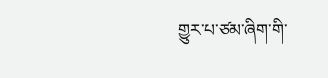གྱུར་པ་ཙམ་ཞིག་གི་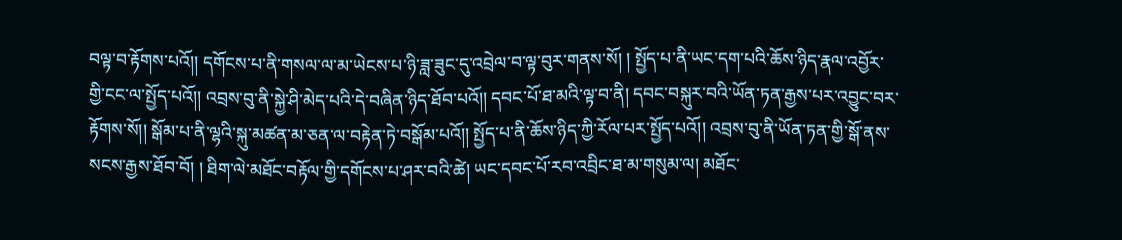བལྟ་བ་རྟོགས་པའོ།། དགོངས་པ་ནི་གསལ་ལ་མ་ཡེངས་པ་ཉི་ཟླ་ཟུང་དུ་འབྲེལ་བ་ལྟ་བུར་གནས་སོ། ། སྤྱོད་པ་ནི་ཡང་དག་པའི་ཆོས་ཉིད་རྣལ་འབྱོར་གྱི་ངང་ལ་སྤྱོད་པའོ།། འབྲས་བུ་ནི་སྐྱེ་ཤི་མེད་པའི་དེ་བཞིན་ཉིད་ཐོབ་པའོ།། དབང་པོ་ཐ་མའི་ལྟ་བ་ནི། དབང་བསྐུར་བའི་ཡོན་ཏན་རྒྱས་པར་འབྱུང་བར་རྟོགས་སོ།། སྒོམ་པ་ནི་ལྷའི་སྐུ་མཚན་མ་ཅན་ལ་བརྟེན་ཏེ་བསྒོམ་པའོ།། སྤྱོད་པ་ནི་ཆོས་ཉིད་ཀྱི་རོལ་པར་སྤྱོད་པའོ།། འབྲས་བུ་ནི་ཡོན་ཏན་གྱི་སྒོ་ནས་སངས་རྒྱས་ཐོབ་བོ། ། ཐིག་ལེ་མཐོང་བརྟོལ་གྱི་དགོངས་པ་ཤར་བའི་ཚེ། ཡང་དབང་པོ་རབ་འབྲིང་ཐ་མ་གསུམ་ལ། མཐོང་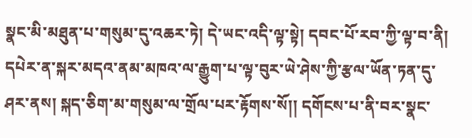སྣང་མི་མཐུན་པ་གསུམ་དུ་འཆར་ཏེ། དེ་ཡང་འདི་ལྟ་སྟེ། དབང་པོ་རབ་ཀྱི་ལྟ་བ་ནི། དཔེར་ན་སྐར་མདའ་ནམ་མཁའ་ལ་རྒྱུག་པ་ལྟ་བུར་ཡེ་ཤེས་ཀྱི་རྩལ་ཡོན་ཏན་དུ་ཤར་ནས། སྐད་ཅིག་མ་གསུམ་ལ་གྲོལ་པར་རྟོགས་སོ།། དགོངས་པ་ནི་བར་སྣང་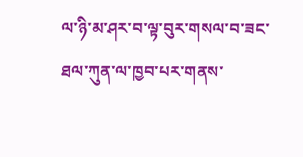ལ་ཉི་མ་ཤར་བ་ལྟ་བུར་གསལ་བ་ཟང་ཐལ་ཀུན་ལ་ཁྱབ་པར་གནས་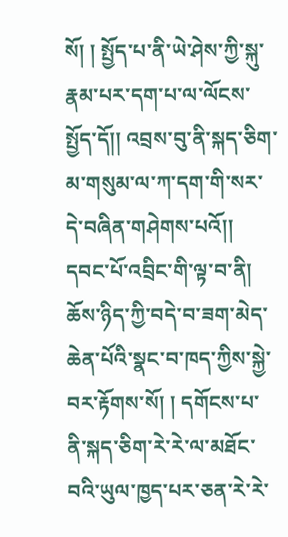སོ། ། སྤྱོད་པ་ནི་ཡེ་ཤེས་ཀྱི་སྐུ་རྣམ་པར་དག་པ་ལ་ལོངས་སྤྱོད་དོ།། འབྲས་བུ་ནི་སྐད་ཅིག་མ་གསུམ་ལ་ཀ་དག་གི་སར་དེ་བཞིན་གཤེགས་པའོ།། དབང་པོ་འབྲིང་གི་ལྟ་བ་ནི། ཆོས་ཉིད་ཀྱི་བདེ་བ་ཟག་མེད་ཆེན་པོའི་སྣང་བ་ཁད་ཀྱིས་སྐྱེ་བར་རྟོགས་སོ། ། དགོངས་པ་ནི་སྐད་ཅིག་རེ་རེ་ལ་མཐོང་བའི་ཡུལ་ཁྱད་པར་ཅན་རེ་རེ་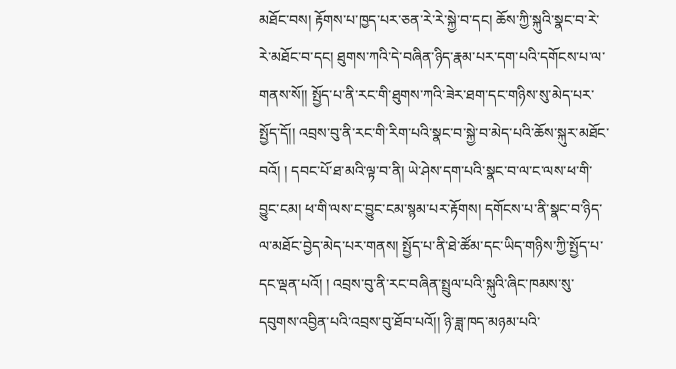མཐོང་བས། རྟོགས་པ་ཁྱད་པར་ཅན་རེ་རེ་སྐྱེ་བ་དང། ཆོས་ཀྱི་སྐུའི་སྣང་བ་རེ་རེ་མཐོང་བ་དང། ཐུགས་ཀའི་དེ་བཞིན་ཉིད་རྣམ་པར་དག་པའི་དགོངས་པ་ལ་གནས་སོ།། སྤྱོད་པ་ནི་རང་གི་ཐུགས་ཀའི་ཟེར་ཐག་དང་གཉིས་སུ་མེད་པར་སྤྱོད་དོ།། འབྲས་བུ་ནི་རང་གི་རིག་པའི་སྣང་བ་སྐྱེ་བ་མེད་པའི་ཆོས་སྐུར་མཐོང་བའོ། ། དབང་པོ་ཐ་མའི་ལྟ་བ་ནི། ཡེ་ཤེས་དག་པའི་སྣང་བ་ལ་ང་ལས་ཕ་གི་བྱུང་ངམ། ཕ་གི་ལས་ང་བྱུང་ངམ་སྙམ་པར་རྟོགས། དགོངས་པ་ནི་སྣང་བ་ཉིད་ལ་མཐོང་བྱེད་མེད་པར་གནས། སྤྱོད་པ་ནི་ཐེ་ཚོམ་དང་ཡིད་གཉིས་ཀྱི་སྤྱོད་པ་དང་ལྡན་པའོ། ། འབྲས་བུ་ནི་རང་བཞིན་སྤྲུལ་པའི་སྐུའི་ཞིང་ཁམས་སུ་དབུགས་འབྱིན་པའི་འབྲས་བུ་ཐོབ་པའོ།། ཉི་ཟླ་ཁད་མཉམ་པའི་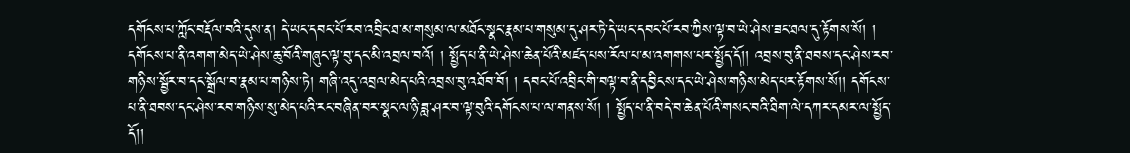དགོངས་པ་ཀློང་བརྡོལ་བའི་དུས་ན། དེ་ཡང་དབང་པོ་རབ་འབྲིང་ཐ་མ་གསུམ་ལ་མཐོང་སྣང་རྣམ་པ་གསུམ་དུ་ཤར་ཏེ་དེ་ཡང་དབང་པོ་རབ་ཀྱིས་ལྟ་བ་ཡེ་ཤེས་ཟང་ཐལ་དུ་རྟོགས་སོ། ། དགོངས་པ་ནི་འགག་མེད་ཡེ་ཤེས་ཆུ་བོའི་གཞུང་ལྟ་བུ་དང་མི་འབྲལ་བའོ། ། སྤྱོད་པ་ནི་ཡེ་ཤེས་ཆེན་པོའི་མཛད་པས་རོལ་པ་མ་འགགས་པར་སྤྱོད་དོ།། འབྲས་བུ་ནི་ཐབས་དང་ཤེས་རབ་གཉིས་སྦྱོར་བ་དང་སྒྲོལ་བ་རྣམ་པ་གཉིས་ཏེ། གཞི་འདུ་འབྲལ་མེད་པའི་འབྲས་བུ་འཐོབ་བོ། ། དབང་པོ་འབྲིང་གི་བལྟ་བ་ནི་དབྱིངས་དང་ཡེ་ཤེས་གཉིས་མེད་པར་རྟོགས་སོ།། དགོངས་པ་ནི་ཐབས་དང་ཤེས་རབ་གཉིས་སུ་མེད་པའི་རང་བཞིན་བར་སྣང་ལ་ཉི་ཟླ་ཤར་བ་ལྟ་བུའི་དགོངས་པ་ལ་གནས་སོ། ། སྤྱོད་པ་ནི་བདེ་བ་ཆེན་པོའི་གསང་བའི་ཐིག་ལེ་དཀར་དམར་ལ་སྤྱོད་དོ།།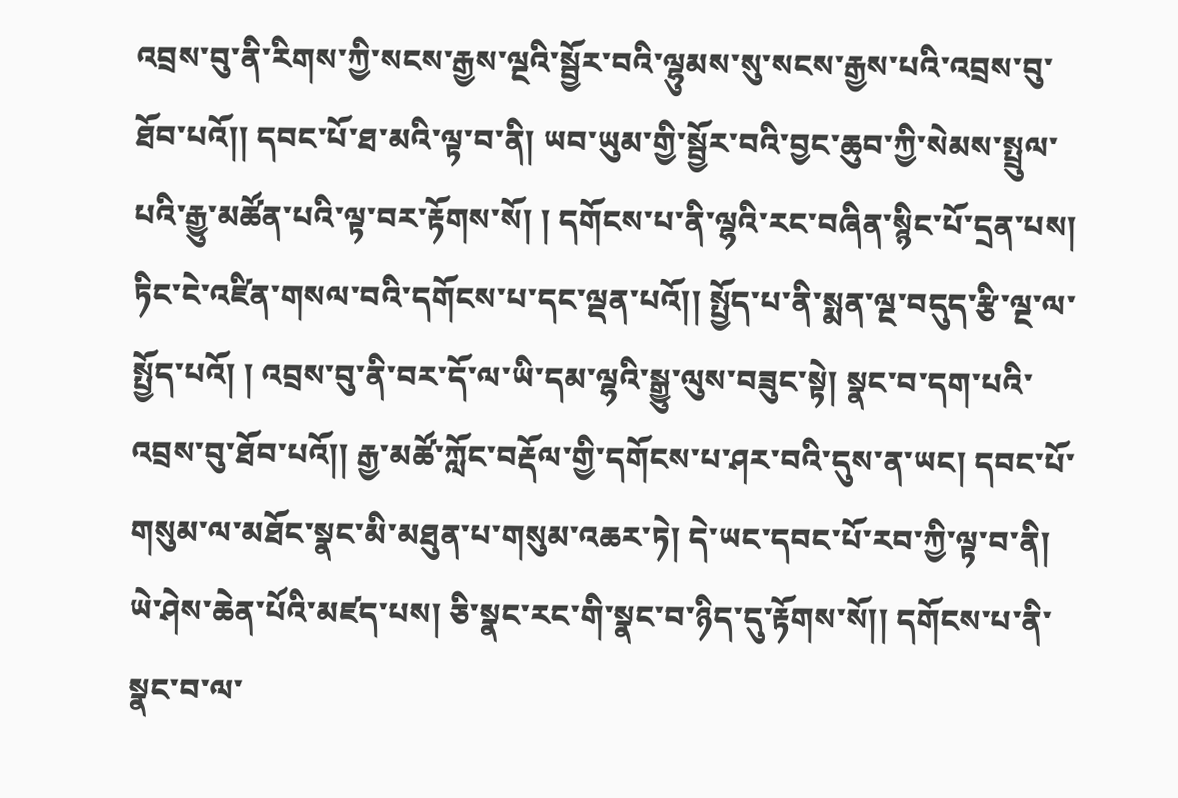འབྲས་བུ་ནི་རིགས་ཀྱི་སངས་རྒྱས་ལྔའི་སྦྱོར་བའི་ལྷུམས་སུ་སངས་རྒྱས་པའི་འབྲས་བུ་ཐོབ་པའོ།། དབང་པོ་ཐ་མའི་ལྟ་བ་ནི། ཡབ་ཡུམ་གྱི་སྦྱོར་བའི་བྱང་ཆུབ་ཀྱི་སེམས་སྤྲུལ་པའི་རྒྱུ་མཚོན་པའི་ལྟ་བར་རྟོགས་སོ། ། དགོངས་པ་ནི་ལྷའི་རང་བཞིན་སྙིང་པོ་དྲན་པས། ཏིང་ངེ་འཛིན་གསལ་བའི་དགོངས་པ་དང་ལྡན་པའོ།། སྤྱོད་པ་ནི་སྨན་ལྔ་བདུད་རྩི་ལྔ་ལ་སྤྱོད་པའོ། ། འབྲས་བུ་ནི་བར་དོ་ལ་ཡི་དམ་ལྷའི་སྒྱུ་ལུས་བཟུང་སྟེ། སྣང་བ་དག་པའི་འབྲས་བུ་ཐོབ་པའོ།། རྒྱ་མཚོ་ཀློང་བརྡོལ་གྱི་དགོངས་པ་ཤར་བའི་དུས་ན་ཡང། དབང་པོ་གསུམ་ལ་མཐོང་སྣང་མི་མཐུན་པ་གསུམ་འཆར་ཏེ། དེ་ཡང་དབང་པོ་རབ་ཀྱི་ལྟ་བ་ནི། ཡེ་ཤེས་ཆེན་པོའི་མཛད་པས། ཅི་སྣང་རང་གི་སྣང་བ་ཉིད་དུ་རྟོགས་སོ།། དགོངས་པ་ནི་སྣང་བ་ལ་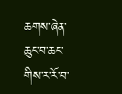ཆགས་ཞེན་ཆུང་བ་ཆང་གིས་ར་རོ་བ་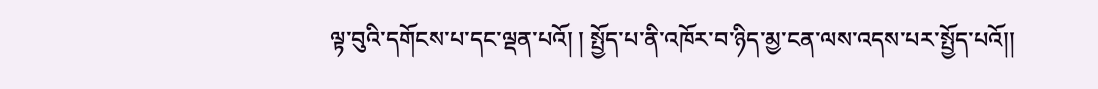ལྟ་བུའི་དགོངས་པ་དང་ལྡན་པའོ། ། སྤྱོད་པ་ནི་འཁོར་བ་ཉིད་མྱ་ངན་ལས་འདས་པར་སྤྱོད་པའོ།།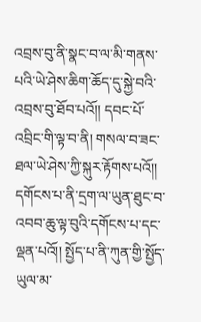འབྲས་བུ་ནི་སྣང་བ་ལ་མི་གནས་པའི་ཡེ་ཤེས་ཆིག་ཆོད་དུ་སྐྱེ་བའི་འབྲས་བུ་ཐོབ་པའོ།། དབང་པོ་འབྲིང་གི་ལྟ་བ་ནི། གསལ་བ་ཟང་ཐལ་ཡེ་ཤེས་ཀྱི་སྐུར་རྟོགས་པའོ།། དགོངས་པ་ནི་དྲག་ལ་ཡུན་ཐུང་བ་འབབ་ཆུ་ལྟ་བུའི་དགོངས་པ་དང་ལྡན་པའོ།། སྤྱོད་པ་ནི་ཀུན་གྱི་སྤྱོད་ཡུལ་མ་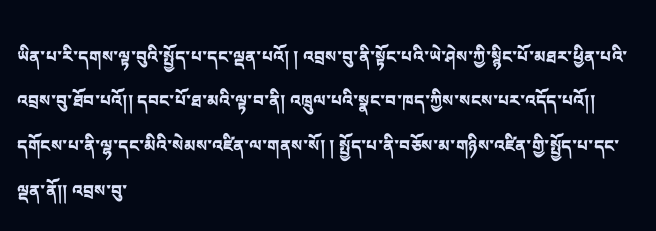ཡིན་པ་རི་དགས་ལྟ་བུའི་སྤྱོད་པ་དང་ལྡན་པའོ། ། འབྲས་བུ་ནི་སྟོང་པའི་ཡེ་ཤེས་ཀྱི་སྙིང་པོ་མཐར་ཕྱིན་པའི་འབྲས་བུ་ཐོབ་པའོ།། དབང་པོ་ཐ་མའི་ལྟ་བ་ནི། འཁྲུལ་པའི་སྣང་བ་ཁད་ཀྱིས་སངས་པར་འདོད་པའོ།། དགོངས་པ་ནི་ལྷ་དང་མིའི་སེམས་འཛིན་ལ་གནས་སོ། ། སྤྱོད་པ་ནི་བཅོས་མ་གཉིས་འཛིན་གྱི་སྤྱོད་པ་དང་ལྡན་ནོ།། འབྲས་བུ་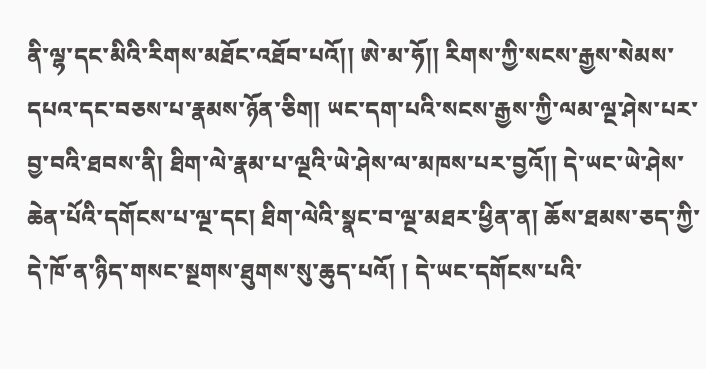ནི་ལྷ་དང་མིའི་རིགས་མཐོང་འཐོབ་པའོ།། ཨེ་མ་ཧོ།། རིགས་ཀྱི་སངས་རྒྱས་སེམས་དཔའ་དང་བཅས་པ་རྣམས་ཉོན་ཅིག། ཡང་དག་པའི་སངས་རྒྱས་ཀྱི་ལམ་ལྔ་ཤེས་པར་བྱ་བའི་ཐབས་ནི། ཐིག་ལེ་རྣམ་པ་ལྔའི་ཡེ་ཤེས་ལ་མཁས་པར་བྱའོ།། དེ་ཡང་ཡེ་ཤེས་ཆེན་པོའི་དགོངས་པ་ལྔ་དང། ཐིག་ལེའི་སྣང་བ་ལྔ་མཐར་ཕྱིན་ན། ཆོས་ཐམས་ཅད་ཀྱི་དེ་ཁོ་ན་ཉིད་གསང་སྔགས་ཐུགས་སུ་ཆུད་པའོ། ། དེ་ཡང་དགོངས་པའི་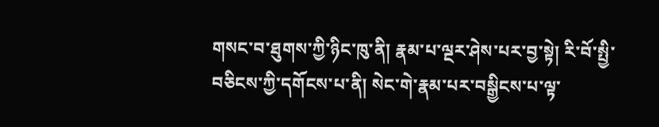གསང་བ་ཐུགས་ཀྱི་ཉིང་ཁུ་ནི། རྣམ་པ་ལྔར་ཤེས་པར་བྱ་སྟེ། རི་བོ་སྤྱི་བཅིངས་ཀྱི་དགོངས་པ་ནི། སེང་གེ་རྣམ་པར་བསྒྱིངས་པ་ལྟ་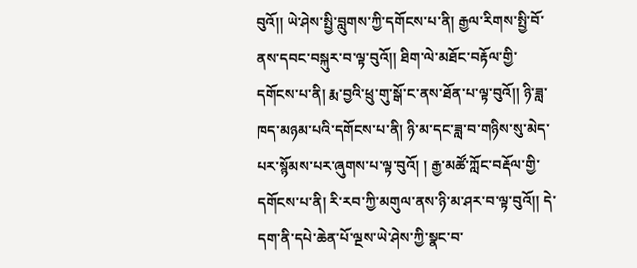བུའོ།། ཡེ་ཤེས་སྤྱི་བླུགས་ཀྱི་དགོངས་པ་ནི། རྒྱལ་རིགས་སྤྱི་བོ་ནས་དབང་བསྐུར་བ་ལྟ་བུའོ།། ཐིག་ལེ་མཐོང་བརྟོལ་གྱི་དགོངས་པ་ནི། རྨ་བྱའི་ཕྲུ་གུ་སྒོ་ང་ནས་ཐོན་པ་ལྟ་བུའོ།། ཉི་ཟླ་ཁད་མཉམ་པའི་དགོངས་པ་ནི། ཉི་མ་དང་ཟླ་བ་གཉིས་སུ་མེད་པར་སྙོམས་པར་ཞུགས་པ་ལྟ་བུའོ། ། རྒྱ་མཚོ་ཀློང་བརྡོལ་གྱི་དགོངས་པ་ནི། རི་རབ་ཀྱི་མགུལ་ནས་ཉི་མ་ཤར་བ་ལྟ་བུའོ།། དེ་དག་ནི་དཔེ་ཆེན་པོ་ལྔས་ཡེ་ཤེས་ཀྱི་སྣང་བ་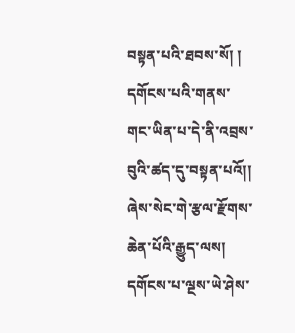བསྟན་པའི་ཐབས་སོ། ། དགོངས་པའི་གནས་གང་ཡིན་པ་དེ་ནི་འབྲས་བུའི་ཚད་དུ་བསྟན་པའོ།། ཞེས་སེང་གེ་རྩལ་རྫོགས་ཆེན་པོའི་རྒྱུད་ལས། དགོངས་པ་ལྔས་ཡེ་ཤེས་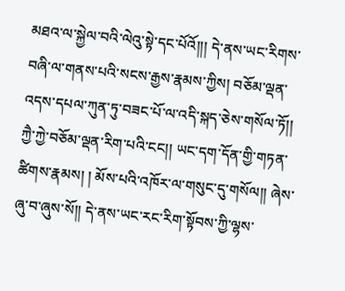མཐའ་ལ་སྐྱེལ་བའི་ལེའུ་སྟེ་དང་པོའོ།།། དེ་ནས་ཡང་རིགས་བཞི་ལ་གནས་པའི་སངས་རྒྱས་རྣམས་ཀྱིས། བཅོམ་ལྡན་འདས་དཔལ་ཀུན་ཏུ་བཟང་པོ་ལ་འདི་སྐད་ཅེས་གསོལ་ཏོ།། ཀྱཻ་ཀྱེ་བཅོམ་ལྡན་རིག་པའི་ངང།། ཡང་དག་དོན་གྱི་གཏན་ཚིགས་རྣམས། ། མོས་པའི་འཁོར་ལ་གསུང་དུ་གསོལ།། ཞེས་ཞུ་བ་ཞུས་སོ།། དེ་ནས་ཡང་རང་རིག་སྟོབས་ཀྱི་ལྷས་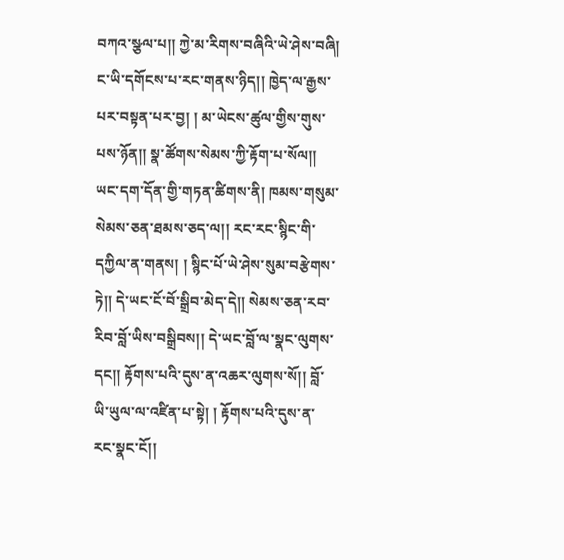བཀའ་སྩལ་པ།། ཀྱེ་མ་རིགས་བཞིའི་ཡེ་ཤེས་བཞི། ང་ཡི་དགོངས་པ་རང་གནས་ཉིད།། ཁྱེད་ལ་རྒྱས་པར་བསྟན་པར་བྱ། ། མ་ཡེངས་ཚུལ་གྱིས་གུས་པས་ཉོན།། སྣ་ཚོགས་སེམས་ཀྱི་རྟོག་པ་སོལ།། ཡང་དག་དོན་གྱི་གཏན་ཚིགས་ནི། ཁམས་གསུམ་སེམས་ཅན་ཐམས་ཅད་ལ།། རང་རང་སྙིང་གི་དཀྱིལ་ན་གནས། ། སྙིང་པོ་ཡེ་ཤེས་སུམ་བརྩེགས་ཏེ།། དེ་ཡང་ངོ་བོ་སྒྲིབ་མེད་དེ།། སེམས་ཅན་རབ་རིབ་བློ་ཡིས་བསྒྲིབས།། དེ་ཡང་བློ་ལ་སྣང་ལུགས་དང།། རྟོགས་པའི་དུས་ན་འཆར་ལུགས་སོ།། བློ་ཡི་ཡུལ་ལ་འཛིན་པ་སྟེ། ། རྟོགས་པའི་དུས་ན་རང་སྣང་ངོ།།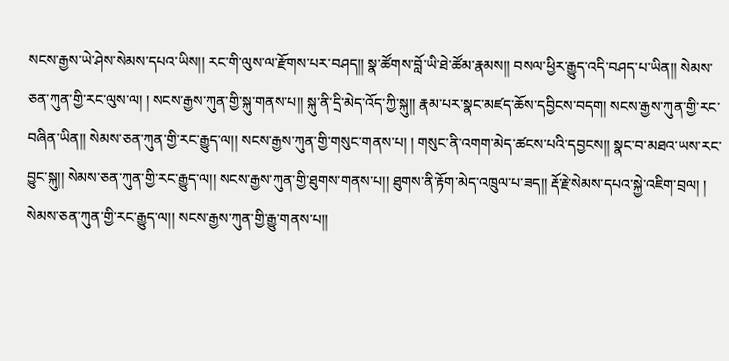སངས་རྒྱས་ཡེ་ཤེས་སེམས་དཔའ་ཡིས།། རང་གི་ལུས་ལ་རྫོགས་པར་བཤད།། སྣ་ཚོགས་བློ་ཡི་ཐེ་ཚོམ་རྣམས།། བསལ་ཕྱིར་རྒྱུད་འདི་བཤད་པ་ཡིན།། སེམས་ཅན་ཀུན་གྱི་རང་ལུས་ལ། ། སངས་རྒྱས་ཀུན་གྱི་སྐུ་གནས་པ།། སྐུ་ནི་དྲི་མེད་འོད་ཀྱི་སྐུ།། རྣམ་པར་སྣང་མཛད་ཆོས་དབྱིངས་བདག། སངས་རྒྱས་ཀུན་གྱི་རང་བཞིན་ཡིན།། སེམས་ཅན་ཀུན་གྱི་རང་རྒྱུད་ལ།། སངས་རྒྱས་ཀུན་གྱི་གསུང་གནས་པ། ། གསུང་ནི་འགག་མེད་ཚངས་པའི་དབྱངས།། སྣང་བ་མཐའ་ཡས་རང་བྱུང་སྐུ།། སེམས་ཅན་ཀུན་གྱི་རང་རྒྱུད་ལ།། སངས་རྒྱས་ཀུན་གྱི་ཐུགས་གནས་པ།། ཐུགས་ནི་རྟོག་མེད་འཁྲུལ་པ་ཟད།། རྡོ་རྗེ་སེམས་དཔའ་སྐྱེ་འཇིག་བྲལ། ། སེམས་ཅན་ཀུན་གྱི་རང་རྒྱུད་ལ།། སངས་རྒྱས་ཀུན་གྱི་རྒྱུ་གནས་པ།།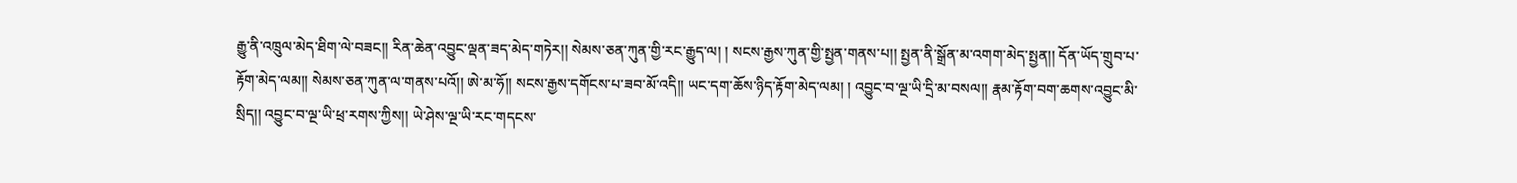རྒྱུ་ནི་འཁྲུལ་མེད་ཐིག་ལེ་བཟང།། རིན་ཆེན་འབྱུང་ལྡན་ཟད་མེད་གཏེར།། སེམས་ཅན་ཀུན་གྱི་རང་རྒྱུད་ལ། ། སངས་རྒྱས་ཀུན་གྱི་སྤྱན་གནས་པ།། སྤྱན་ནི་སྒྲོན་མ་འགག་མེད་སྤྱན།། དོན་ཡོད་གྲུབ་པ་རྟོག་མེད་ལམ།། སེམས་ཅན་ཀུན་ལ་གནས་པའོ།། ཨེ་མ་ཧོ།། སངས་རྒྱས་དགོངས་པ་ཟབ་མོ་འདི།། ཡང་དག་ཆོས་ཉིད་རྟོག་མེད་ལམ། ། འབྱུང་བ་ལྔ་ཡི་དྲི་མ་བསལ།། རྣམ་རྟོག་བག་ཆགས་འབྱུང་མི་སྲིད།། འབྱུང་བ་ལྔ་ཡི་ཕྲ་རགས་ཀྱིས།། ཡེ་ཤེས་ལྔ་ཡི་རང་གདངས་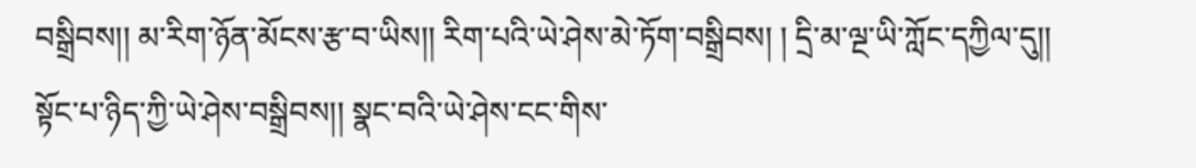བསྒྲིབས།། མ་རིག་ཉོན་མོངས་རྩ་བ་ཡིས།། རིག་པའི་ཡེ་ཤེས་མེ་ཏོག་བསྒྲིབས། ། དྲི་མ་ལྔ་ཡི་ཀློང་དཀྱིལ་དུ།། སྟོང་པ་ཉིད་ཀྱི་ཡེ་ཤེས་བསྒྲིབས།། སྣང་བའི་ཡེ་ཤེས་ངང་གིས་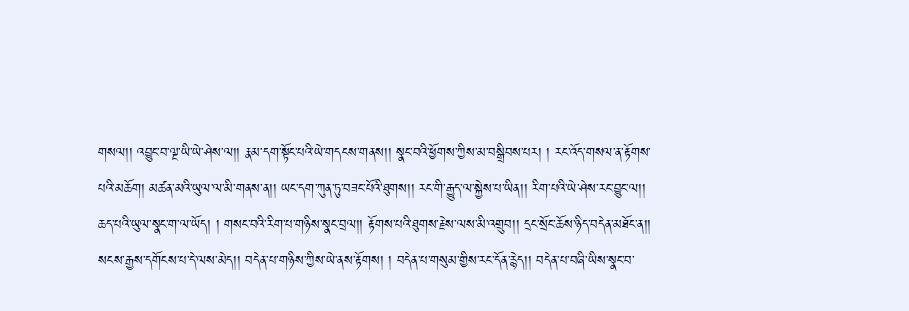གསལ།། འབྱུང་བ་ལྔ་ཡི་ཡེ་ཤེས་ལ།། རྣམ་དག་སྟོང་པའི་ཡེ་གདངས་གནས།། སྣང་བའི་ཕྱོགས་ཀྱིས་མ་བསྒྲིབས་པར། ། རང་འོད་གསལ་ན་རྟོགས་པའི་མཆོག། མཚན་མའི་ཡུལ་ལ་མི་གནས་ན།། ཡང་དག་ཀུན་ཏུ་བཟང་པོའི་ཐུགས།། རང་གི་རྒྱུད་ལ་སྐྱེས་པ་ཡིན།། རིག་པའི་ཡེ་ཤེས་རང་བྱུང་ལ།། ཆད་པའི་ཡུལ་སྣང་ག་ལ་ཡོད། ། གསང་བའི་རིག་པ་གཉིས་སྣང་བྲལ།། རྟོགས་པའི་ཐུགས་རྗེས་ལས་མི་འགྲུབ།། དྲང་སྲོང་ཆོས་ཉིད་བདེན་མཐོང་ན།། སངས་རྒྱས་དགོངས་པ་དེ་ལས་མེད།། བདེན་པ་གཉིས་ཀྱིས་ཡེ་ནས་རྟོགས། ། བདེན་པ་གསུམ་གྱིས་རང་དོན་རྙེད།། བདེན་པ་བཞི་ཡིས་སྣང་བ་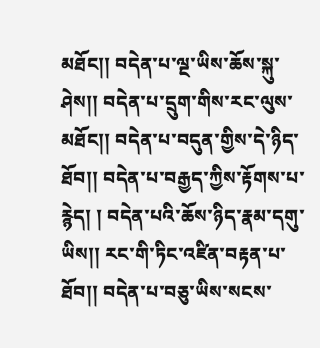མཐོང།། བདེན་པ་ལྔ་ཡིས་ཆོས་སྐུ་ཤེས།། བདེན་པ་དྲུག་གིས་རང་ལུས་མཐོང།། བདེན་པ་བདུན་གྱིས་དེ་ཉིད་ཐོབ།། བདེན་པ་བརྒྱད་ཀྱིས་རྟོགས་པ་རྙེད། ། བདེན་པའི་ཆོས་ཉིད་རྣམ་དགུ་ཡིས།། རང་གི་ཏིང་འཛིན་བརྟན་པ་ཐོབ།། བདེན་པ་བཅུ་ཡིས་སངས་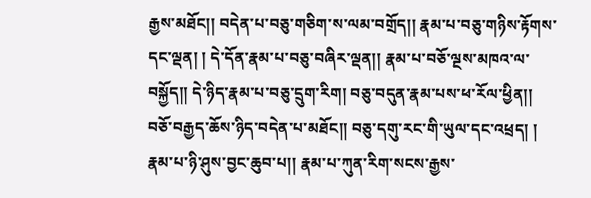རྒྱས་མཐོང།། བདེན་པ་བཅུ་གཅིག་ས་ལམ་བགྲོད།། རྣམ་པ་བཅུ་གཉིས་རྟོགས་དང་ལྡན། ། དེ་དོན་རྣམ་པ་བཅུ་བཞིར་ལྡན།། རྣམ་པ་བཅོ་ལྔས་མཁའ་ལ་བསྐྱོད།། དེ་ཉིད་རྣམ་པ་བཅུ་དྲུག་རིག། བཅུ་བདུན་རྣམ་པས་ཕ་རོལ་ཕྱིན།། བཅོ་བརྒྱད་ཆོས་ཉིད་བདེན་པ་མཐོང།། བཅུ་དགུ་རང་གི་ཡུལ་དང་འཕྲད། ། རྣམ་པ་ཉི་ཤུས་བྱང་ཆུབ་པ།། རྣམ་པ་ཀུན་རིག་སངས་རྒྱས་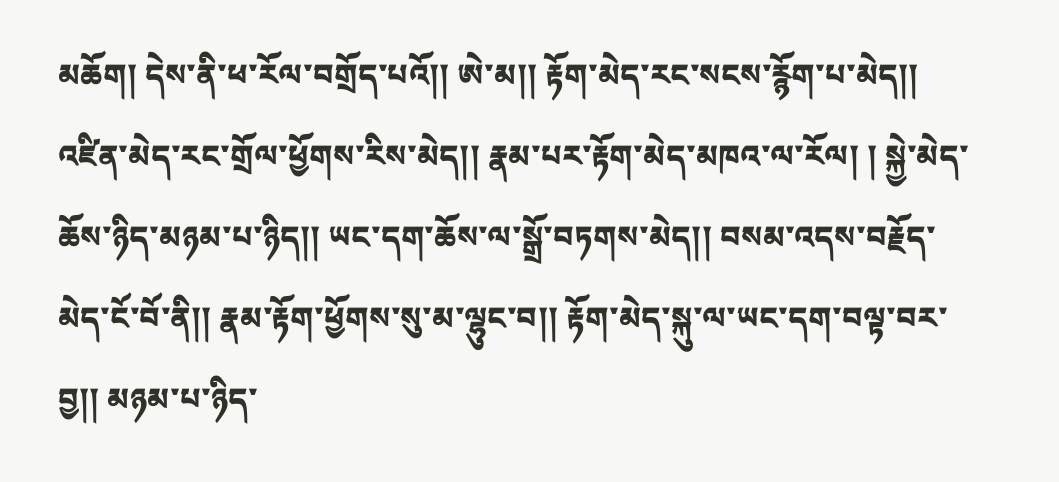མཆོག། དེས་ནི་ཕ་རོལ་བགྲོད་པའོ།། ཨེ་མ།། རྟོག་མེད་རང་སངས་རྙོག་པ་མེད།། འཛིན་མེད་རང་གྲོལ་ཕྱོགས་རིས་མེད།། རྣམ་པར་རྟོག་མེད་མཁའ་ལ་རོལ། ། སྐྱེ་མེད་ཆོས་ཉིད་མཉམ་པ་ཉིད།། ཡང་དག་ཆོས་ལ་སྒྲོ་བཏགས་མེད།། བསམ་འདས་བརྗོད་མེད་ངོ་བོ་ནི།། རྣམ་རྟོག་ཕྱོགས་སུ་མ་ལྷུང་བ།། རྟོག་མེད་སྐུ་ལ་ཡང་དག་བལྟ་བར་བྱ།། མཉམ་པ་ཉིད་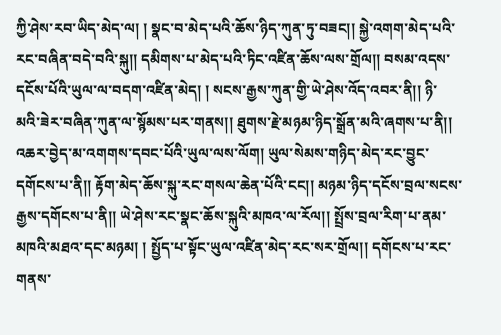ཀྱི་ཤེས་རབ་ཡིད་མེད་ལ། ། སྣང་བ་མེད་པའི་ཆོས་ཉིད་ཀུན་ཏུ་བཟང།། སྐྱེ་འགག་མེད་པའི་རང་བཞིན་བདེ་བའི་སྐུ།། དམིགས་པ་མེད་པའི་ཏིང་འཛིན་ཆོས་ལས་གྲོལ།། བསམ་འདས་དངོས་པོའི་ཡུལ་ལ་བདག་འཛིན་མེད། ། སངས་རྒྱས་ཀུན་གྱི་ཡེ་ཤེས་འོད་འབར་ནི།། ཉི་མའི་ཟེར་བཞིན་ཀུན་ལ་སྙོམས་པར་གནས།། ཐུགས་རྗེ་མཉམ་ཉིད་སྒྲོན་མའི་ཞགས་པ་ནི།། འཆར་བྱེད་མ་འགགས་དབང་པོའི་ཡུལ་ལས་ལོག། ཡུལ་སེམས་གཉིད་མེད་རང་བྱུང་དགོངས་པ་ནི།། རྟོག་མེད་ཆོས་སྐུ་རང་གསལ་ཆེན་པོའི་ངང།། མཉམ་ཉིད་དངོས་བྲལ་སངས་རྒྱས་དགོངས་པ་ནི།། ཡེ་ཤེས་རང་སྣང་ཆོས་སྐུའི་མཁའ་ལ་རོལ།། སྤྲོས་བྲལ་རིག་པ་ནམ་མཁའི་མཐའ་དང་མཉམ། ། སྤྱོད་པ་སྟོང་ཡུལ་འཛིན་མེད་རང་སར་གྲོལ།། དགོངས་པ་རང་གནས་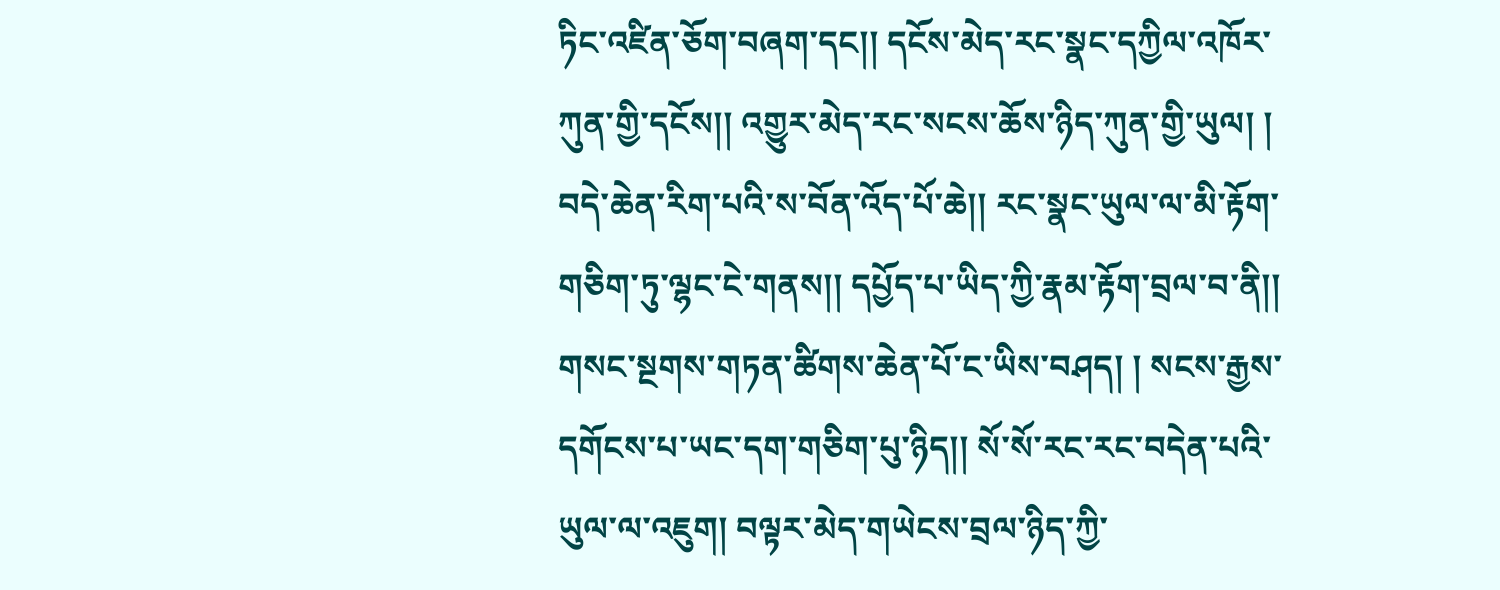ཏིང་འཛིན་ཅོག་བཞག་དང།། དངོས་མེད་རང་སྣང་དཀྱིལ་འཁོར་ཀུན་གྱི་དངོས།། འགྱུར་མེད་རང་སངས་ཆོས་ཉིད་ཀུན་གྱི་ཡུལ། ། བདེ་ཆེན་རིག་པའི་ས་བོན་འོད་པོ་ཆེ།། རང་སྣང་ཡུལ་ལ་མི་རྟོག་གཅིག་ཏུ་ལྷང་ངེ་གནས།། དཔྱོད་པ་ཡིད་ཀྱི་རྣམ་རྟོག་བྲལ་བ་ནི།། གསང་སྔགས་གཏན་ཚིགས་ཆེན་པོ་ང་ཡིས་བཤད། ། སངས་རྒྱས་དགོངས་པ་ཡང་དག་གཅིག་པུ་ཉིད།། སོ་སོ་རང་རང་བདེན་པའི་ཡུལ་ལ་འཇུག། བལྟར་མེད་གཡེངས་བྲལ་ཉིད་ཀྱི་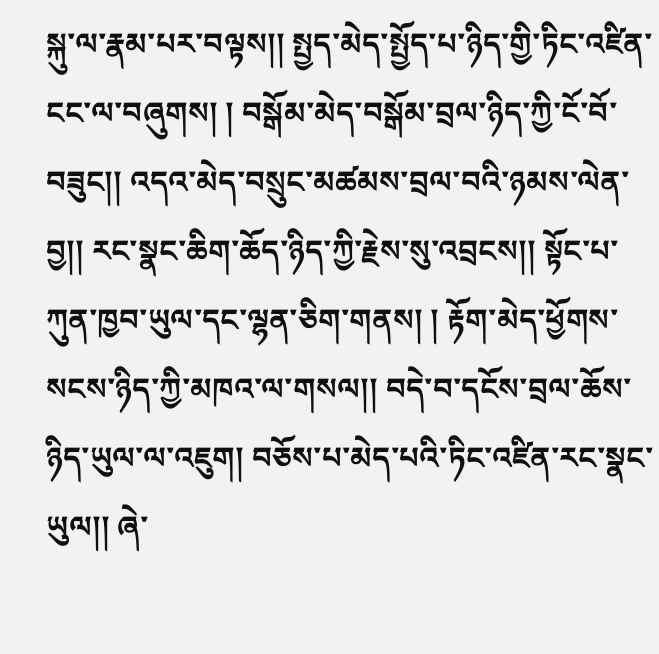སྐུ་ལ་རྣམ་པར་བལྟས།། སྤྱད་མེད་སྤྱོད་པ་ཉིད་གྱི་ཏིང་འཛིན་ངང་ལ་བཞུགས། ། བསྒོམ་མེད་བསྒོམ་བྲལ་ཉིད་ཀྱི་ངོ་བོ་བཟུང།། འདའ་མེད་བསྲུང་མཚམས་བྲལ་བའི་ཉམས་ལེན་བྱ།། རང་སྣང་ཆིག་ཆོད་ཉིད་ཀྱི་རྗེས་སུ་འབྲངས།། སྟོང་པ་ཀུན་ཁྱབ་ཡུལ་དང་ལྷན་ཅིག་གནས། ། རྟོག་མེད་ཕྱོགས་སངས་ཉིད་ཀྱི་མཁའ་ལ་གསལ།། བདེ་བ་དངོས་བྲལ་ཆོས་ཉིད་ཡུལ་ལ་འཇུག། བཅོས་པ་མེད་པའི་ཏིང་འཛིན་རང་སྣང་ཡུལ།། ཞེ་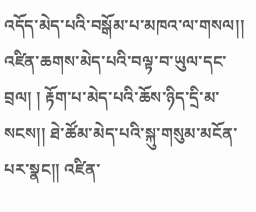འདོད་མེད་པའི་བསྒོམ་པ་མཁའ་ལ་གསལ།། འཛིན་ཆགས་མེད་པའི་བལྟ་བ་ཡུལ་དང་བྲལ། ། རྟོག་པ་མེད་པའི་ཆོས་ཉིད་དྲི་མ་སངས།། ཐེ་ཚོམ་མེད་པའི་སྐུ་གསུམ་མངོན་པར་སྣང།། འཛིན་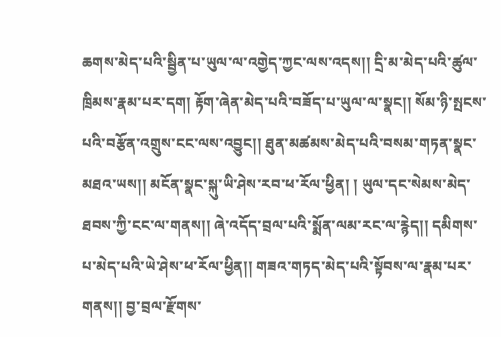ཆགས་མེད་པའི་སྦྱིན་པ་ཡུལ་ལ་འགྱེད་ཀྱང་ལས་འདས།། དྲི་མ་མེད་པའི་ཚུལ་ཁྲིམས་རྣམ་པར་དག། རྟོག་ཞེན་མེད་པའི་བཟོད་པ་ཡུལ་ལ་སྣང།། སོམ་ཉི་སྤངས་པའི་བརྩོན་འགྲུས་ངང་ལས་འབྱུང།། ཐུན་མཚམས་མེད་པའི་བསམ་གཏན་སྣང་མཐའ་ཡས།། མངོན་སྣང་སྐུ་ཡི་ཤེས་རབ་ཕ་རོལ་ཕྱིན། ། ཡུལ་དང་སེམས་མེད་ཐབས་ཀྱི་ངང་ལ་གནས།། ཞེ་འདོད་བྲལ་པའི་སྨོན་ལམ་རང་ལ་རྙེད།། དམིགས་པ་མེད་པའི་ཡེ་ཤེས་ཕ་རོལ་ཕྱིན།། གཟའ་གཏད་མེད་པའི་སྟོབས་ལ་རྣམ་པར་གནས།། བྱ་བྲལ་རྫོགས་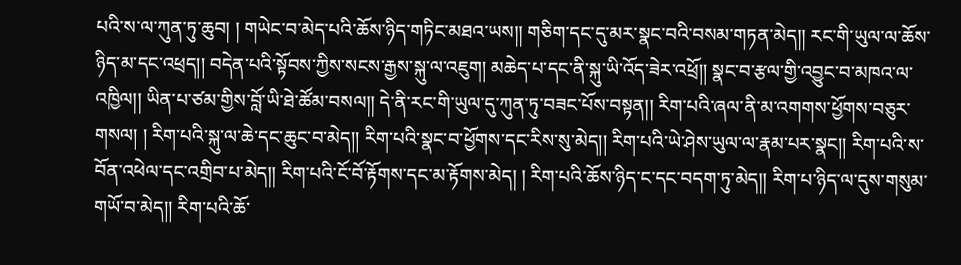པའི་ས་ལ་ཀུན་ཏུ་ཆུབ། ། གཡེང་བ་མེད་པའི་ཆོས་ཉིད་གཏིང་མཐའ་ཡས།། གཅིག་དང་དུ་མར་སྣང་བའི་བསམ་གཏན་མེད།། རང་གི་ཡུལ་ལ་ཆོས་ཉིད་མ་དང་འཕྲད།། བདེན་པའི་སྟོབས་ཀྱིས་སངས་རྒྱས་སྐུ་ལ་འཇུག། མཆེད་པ་དང་ནི་སྐུ་ཡི་འོད་ཟེར་འཕྲོ།། སྣང་བ་རྩལ་གྱི་འབྱུང་བ་མཁའ་ལ་འཁྱིལ།། ཡིན་པ་ཙམ་གྱིས་བློ་ཡི་ཐེ་ཚོམ་བསལ།། དེ་ནི་རང་གི་ཡུལ་དུ་ཀུན་ཏུ་བཟང་པོས་བསྟན།། རིག་པའི་ཞལ་ནི་མ་འགགས་ཕྱོགས་བཅུར་གསལ། ། རིག་པའི་སྐུ་ལ་ཆེ་དང་ཆུང་བ་མེད།། རིག་པའི་སྣང་བ་ཕྱོགས་དང་རིས་སུ་མེད།། རིག་པའི་ཡེ་ཤེས་ཡུལ་ལ་རྣམ་པར་སྣང།། རིག་པའི་ས་བོན་འཕེལ་དང་འགྲིབ་པ་མེད།། རིག་པའི་ངོ་བོ་རྟོགས་དང་མ་རྟོགས་མེད། ། རིག་པའི་ཆོས་ཉིད་ང་དང་བདག་ཏུ་མེད།། རིག་པ་ཉིད་ལ་དུས་གསུམ་གཡོ་བ་མེད།། རིག་པའི་ཆོ་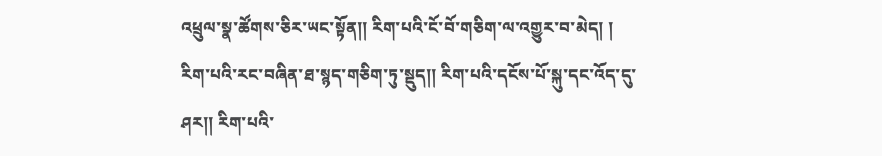འཕྲུལ་སྣ་ཚོགས་ཅིར་ཡང་སྟོན།། རིག་པའི་ངོ་བོ་གཅིག་ལ་འགྱུར་བ་མེད། ། རིག་པའི་རང་བཞིན་ཐ་སྙད་གཅིག་ཏུ་སྡུད།། རིག་པའི་དངོས་པོ་སྐུ་དང་འོད་དུ་ཤར།། རིག་པའི་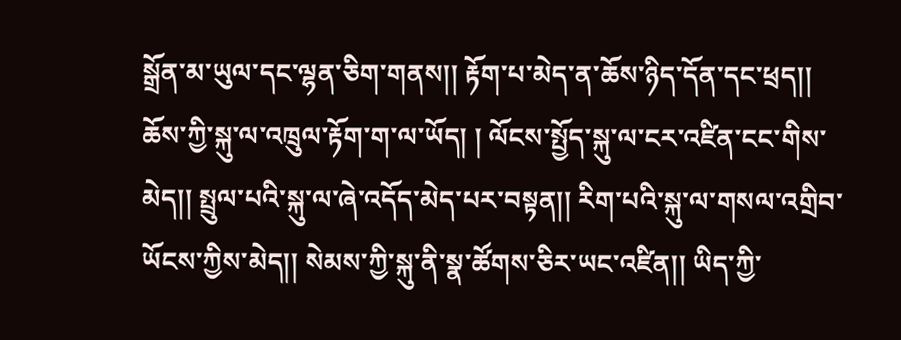སྒྲོན་མ་ཡུལ་དང་ལྷན་ཅིག་གནས།། རྟོག་པ་མེད་ན་ཆོས་ཉིད་དོན་དང་ཕྲད།། ཆོས་ཀྱི་སྐུ་ལ་འཁྲུལ་རྟོག་ག་ལ་ཡོད། ། ལོངས་སྤྱོད་སྐུ་ལ་ངར་འཛིན་ངང་གིས་མེད།། སྤྲུལ་པའི་སྐུ་ལ་ཞེ་འདོད་མེད་པར་བསྟན།། རིག་པའི་སྐུ་ལ་གསལ་འགྲིབ་ཡོངས་ཀྱིས་མེད།། སེམས་ཀྱི་སྐུ་ནི་སྣ་ཚོགས་ཅིར་ཡང་འཛིན།། ཡིད་ཀྱི་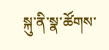སྐུ་ནི་སྣ་ཚོགས་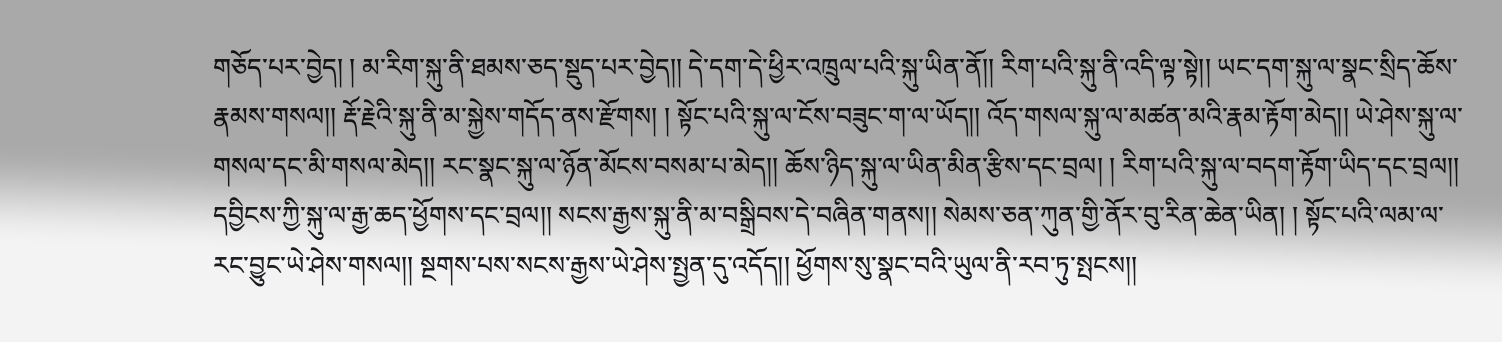གཅོད་པར་བྱེད། ། མ་རིག་སྐུ་ནི་ཐམས་ཅད་སྡུད་པར་བྱེད།། དེ་དག་དེ་ཕྱིར་འཁྲུལ་པའི་སྐུ་ཡིན་ནོ།། རིག་པའི་སྐུ་ནི་འདི་ལྟ་སྟེ།། ཡང་དག་སྐུ་ལ་སྣང་སྲིད་ཆོས་རྣམས་གསལ།། རྡོ་རྗེའི་སྐུ་ནི་མ་སྐྱེས་གདོད་ནས་རྫོགས། ། སྟོང་པའི་སྐུ་ལ་ངོས་བཟུང་ག་ལ་ཡོད།། འོད་གསལ་སྐུ་ལ་མཚན་མའི་རྣམ་རྟོག་མེད།། ཡེ་ཤེས་སྐུ་ལ་གསལ་དང་མི་གསལ་མེད།། རང་སྣང་སྐུ་ལ་ཉོན་མོངས་བསམ་པ་མེད།། ཆོས་ཉིད་སྐུ་ལ་ཡིན་མིན་རྩིས་དང་བྲལ། ། རིག་པའི་སྐུ་ལ་བདག་རྟོག་ཡིད་དང་བྲལ།། དབྱིངས་ཀྱི་སྐུ་ལ་རྒྱ་ཆད་ཕྱོགས་དང་བྲལ།། སངས་རྒྱས་སྐུ་ནི་མ་བསྒྲིབས་དེ་བཞིན་གནས།། སེམས་ཅན་ཀུན་གྱི་ནོར་བུ་རིན་ཆེན་ཡིན། ། སྟོང་པའི་ལམ་ལ་རང་བྱུང་ཡེ་ཤེས་གསལ།། སྔགས་པས་སངས་རྒྱས་ཡེ་ཤེས་སྤྱན་དུ་འདོད།། ཕྱོགས་སུ་སྣང་བའི་ཡུལ་ནི་རབ་ཏུ་སྤངས།།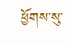ཕྱོགས་སུ་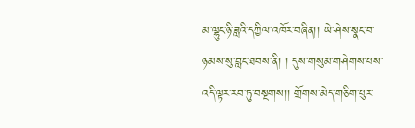མ་ལྷུང་ཉི་ཟླའི་དཀྱིལ་འཁོར་བཞིན།། ཡེ་ཤེས་སྣང་བ་ཉམས་སུ་བླང་ཐབས་ནི། ། དུས་གསུམ་གཤེགས་པས་འདི་ལྟར་རབ་ཏུ་བསྔགས།། གྲོགས་མེད་གཅིག་པུར་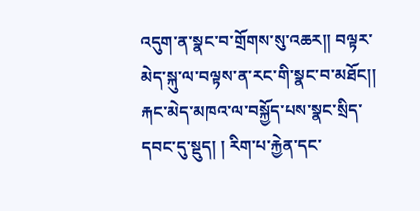འདུག་ན་སྣང་བ་གྲོགས་སུ་འཆར།། བལྟར་མེད་སྐུ་ལ་བལྟས་ན་རང་གི་སྣང་བ་མཐོང།། རྐང་མེད་མཁའ་ལ་བསྐྱོད་པས་སྣང་སྲིད་དབང་དུ་སྡུད། ། རིག་པ་རྐྱེན་དང་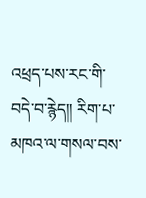འཕྲད་པས་རང་གི་བདེ་བ་རྙེད།། རིག་པ་མཁའ་ལ་གསལ་བས་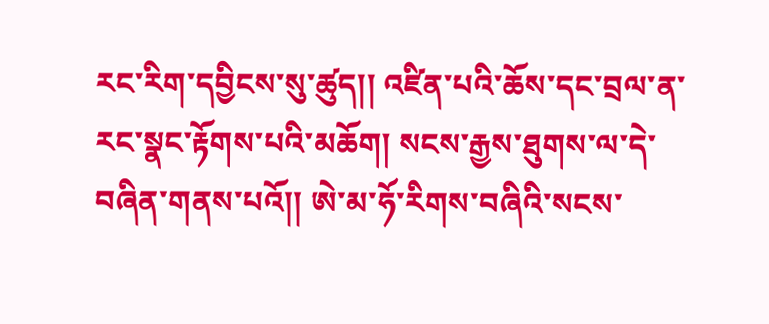རང་རིག་དབྱིངས་སུ་ཚུད།། འཛིན་པའི་ཆོས་དང་བྲལ་ན་རང་སྣང་རྟོགས་པའི་མཆོག། སངས་རྒྱས་ཐུགས་ལ་དེ་བཞིན་གནས་པའོ།། ཨེ་མ་ཧོ་རིགས་བཞིའི་སངས་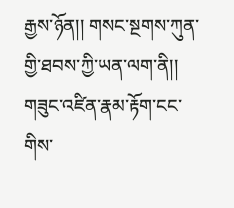རྒྱས་ཉོན།། གསང་སྔགས་ཀུན་གྱི་ཐབས་ཀྱི་ཡན་ལག་ནི།། གཟུང་འཛིན་རྣམ་རྟོག་ངང་གིས་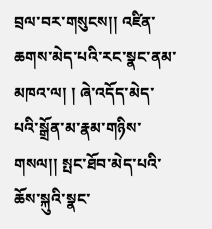བྲལ་བར་གསུངས།། འཛིན་ཆགས་མེད་པའི་རང་སྣང་ནམ་མཁའ་ལ། ། ཞེ་འདོད་མེད་པའི་སྒྲོན་མ་རྣམ་གཉིས་གསལ།། སྤང་ཐོབ་མེད་པའི་ཆོས་སྐུའི་སྣང་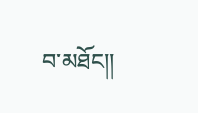བ་མཐོང།།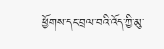ཕྱོགས་དང་བྲལ་བའི་འོད་ཀྱི་མུ་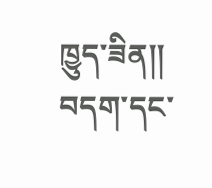ཁྱུད་ཟིན།། བདག་དང་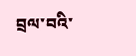བྲལ་བའི་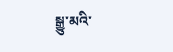སྒྱུ་མའི་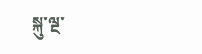སྐུ་ལྔ་